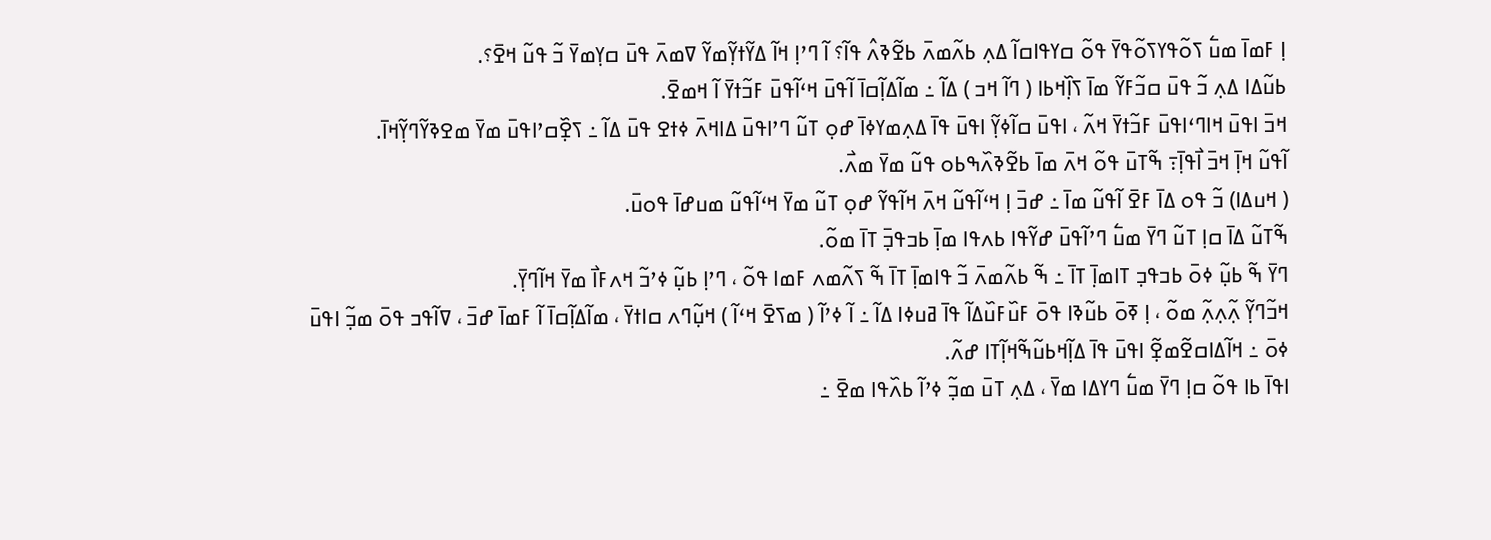ߊ߲ ߓߘߊ߫ ߘߎ߱ ߖߋ߬ߟߌߖߋ߬ߟߌ߫ ߟߋ߬ ߛߌߟߊߛߊ߬ ߡߍ߲ ߕߍ߬ߘߍ߫ ߕߐ߬ߢߍ߮ ߟߊ߬؟ ߊ߬ ߣߴߊ߲ ߞߊ߬ ߡߌ߬ߙߌ߲߬ߘߌ߬ ߜߘߍ߫ ߟߎ߫ ߛߌ߲ߘߌ߫ ߏ߬ ߟߎ߬ ߞߐ߫؟.
ߕߎ߬ߡߊ ߡߍ߲ ߏ߬ ߟߎ߫ ߛߏ߬ߓߌ߬ ߘߊ߫ ߖߊ߲߰ߞߕߊ ( ߣߊ߬ ߞߏ ) ߡߊ߬ ߸ ߘߊ߬ߡߊ߲߬ߛߊ߫ ߊ߬ߟߎ߫ ߞߵߊ߬ߟߎ߫ ߓߏ߬ߙߌ߫ ߊ߬ ߞߘߐ߫.
ߞߏ߫ ߊߟߎ߫ ߞߊߣߵߊߟߎ߫ ߓߏ߬ߙߌ߫ ߞߍ߬ ، ߊߟߎ߫ ߛߊ߬ߦߌ߲߬ ߊߟߎ߫ ߟߊ߫ ߡߍ߲ߘߌߦߊ߫ ߝߋ߲ ߠߎ߬ ߣߴߊߟߎ߫ ߡߊߞߍ߫ ߦߙߐ ߟߎ߫ ߡߊ߬ ߸ ߖߐ߲߰ߛߴߊߟߎ߫ ߘߌ߫ ߘߐߢߌ߬ߣߌ߲߬ߞߊ߫.
ߊ߬ߟߎ߬ ߞߊ߲߫ ߞߏ߫ ߊ߯ߟߊ߲߫߹ ߒ߬ߠߎ߫ ߟߋ߬ ߞߍ߫ ߘߊ߫ ߕߐ߬ߢߍ߰ߒߕߋ ߟߎ߬ ߘߌ߫ ߘߍ߯.
( ߞߎߡߊ) ߏ߬ ߟߋ ߡߊ߫ ߓߐ߫ ߊ߬ߟߎ߬ ߘߊ߫ ߸ ߝߏ߫ ߊ߲ ߞߵߊ߬ߟߎ߬ ߞߍ߫ ߞߊ߬ߟߌ߬ ߝߋ߲ ߠߎ߬ ߘߌ߫ ߞߵߊ߬ߟߎ߬ ߘߎߝߊ߫ ߟߋߎ߫.
ߒ߬ߠߎ߬ ߡߊ߫ ߛߊ߲ ߠߎ߬ ߣߌ߫ ߘߎ߱ ߣߴߊ߬ߟߎ߫ ߝߌ߬ߟߊ ߕߍߟߊ ߘߊ߲߫ ߕߏߟߏ߲߫ ߠߊ߫ ߘߋ߬.
ߣߌ߫ ߒ߬ ߕߎ߲߬ ߦߋ߫ ߕߏߟߏ߲ ߠߊߘߊ߲߫ ߠߊ߫ ߸ ߒ߬ ߕߍ߬ߘߍ߫ ߏ߬ ߟߊߘߊ߲߫ ߠߊ߫ ߒ߬ ߖߍ߬ߘߍ ߓߘߊ ߟߋ߬ ، ߣߴߊ߲ ߕߎ߲߬ ߦߴߏ߬ ߞߍߓߊ߯ ߘߌ߫ ߞߊ߬ߣߌ߲߫.
ߞߏ߬ߣߌ߲߬ ߍ߲߬ߍ߲ߍ߲߬ ߘߋ߬ ، ߊ߲ ߧߋ߫ ߕߎ߬ߢߊ ߟߋ߫ ߓߎ߰ߓߎ߰ߡߊ߬ ߟߊ߫ ߥߎߦߊ ߡߊ߬ ߸ ߊ߬ ߦߴߊ߬ ( ߘߖߐ߫ ߞߵߊ߬ ) ߞߎ߲߬ߣߍ ߛߊߙߌ߫ ، ߘߊ߬ߡߊ߲߬ߛߊ߫ ߊ߬ ߓߘߊ߫ ߝߏ߫ ، ߜߊ߬ߟߏ ߟߋ߫ ߘߏ߲߬ ߊߟߎ߫ ߦߋ߫ ߸ ߞߊ߬ߡߊߛߐ߬ߘߐ߲߬ ߊߟߎ߫ ߟߊ߫ ߡߊ߲߬ߞߕߎ߬ߒ߬ߞߊ߲߬ߠߊ ߝߍ߬.
ߊߟߊ߫ ߕߊ ߟߋ߬ ߛߊ߲ ߣߌ߫ ߘߎ߱ ߣߌߡߊ ߘߌ߫ ، ߡߍ߲ ߠߎ߫ ߘߏ߲߬ ߦߴߊ߬ ߕߍ߰ߟߊ ߘߐ߫ ߸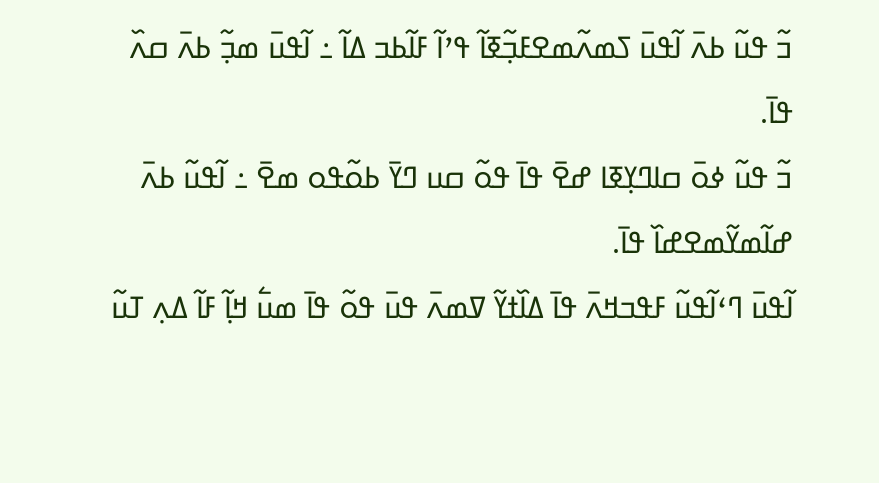ߏ߬ ߟߎ߬ ߕߍ߫ ߊ߬ߟߎ߫ ߖߘߍ߬ߘߐߓߏ߲߬ߧߊ߬ ߟߴߊ߬ ߓߊ߬ߕߏ ߡߊ߬ ߸ ߊ߬ߟߎ߫ ߘߏ߲߬ ߕߍ߫ ߛߍ߰ ߟߊ߫.
ߏ߬ ߟߎ߬ ߦߋ߫ ߛߊߣߌ߲ߧߊ ߝߐ߫ ߟߊ߫ ߟߋ߬ ߛߎ ߣߌ߫ ߕߋ߬ߟߋ ߘߐ߫ ߸ ߊ߬ߟߎ߬ ߕߍ߫ ߝߊ߬ߘߌ߬ߘߐߝߊ߰ ߟߊ߫.
ߊ߬ߟߎ߫ ߣߵߊ߬ߟߎ߬ ߓߟߏߞߍ߫ ߟߊ߫ ߡߊ߰ߙߌ߬ ߜߘߍ߫ ߟߎ߫ ߟߋ߬ ߟߊ߫ ߘߎ߱ ߞߊ߲߬ ߓߊ߬ ߡߍ߲ ߠߎ߬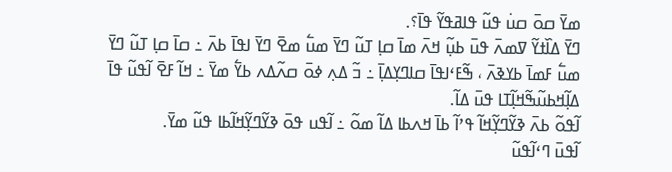ߘߌ߫ ߛߋ߫ ߛߎ߭ ߟߎ߬ ߟߊߥߟߌ߬ ߟߊ߫؟.
ߣߌ߫ ߡߊ߰ߙߌ߬ ߜߘߍ߫ ߟߎ߫ ߕߎ߲߬ ߞߍ߫ ߘߊ߫ ߛߊ߲ ߠߎ߬ ߣߌ߫ ߘߎ߱ ߘߐ߫ ߣߌ߫ ߊߟߊ߫ ߕߍ߫ ߸ ߛߊ߫ ߛߊ߲ ߠߎ߬ ߣߌ߫ ߘߎ߱ ߓߘߊ߫ ߕߌߢߍ߫ ، ߒ߬ߓߵߊߟߊ߫ ߛߊߣߌ߲ߡߊ߲߫ ߸ ߏ߬ ߡߍ߲ ߦߋ߫ ߛߍ߬ߡߍ ߕߌ߱ ߘߌ߫ ߸ ߞߊ߬ ߓߐ߫ ߊ߬ߟߎ߬ ߟߊ߫ ߡߊ߲߬ߞߕߎ߬ߒ߬ߞߊ߲߬ߠߊ ߟߎ߫ ߡߊ߬.
ߊ߬ߟߋ߬ ߕߍ߫ ߢߌ߬ߣߌ߲߬ߞߊ߬ ߟߴߊ߬ ߕߊ߫ ߞߍߕߊ ߡߊ߬ ߘߋ߬ ߸ ߊ߬ߟߎ ߟߋ߫ ߢߌ߬ߣߌ߲߬ߞߊ߬ߕߊ ߟߎ߬ ߘߌ߫.
ߊ߬ߟߎ߫ ߣߵߊ߬ߟߎ߬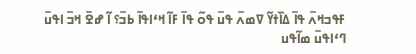ߓߟߏߞߍ߫ ߟߊ߫ ߡߊ߰ߙߌ߬ ߜߘߍ߫ ߟߎ߫ ߟߋ߬ ߟߊ߫ ߓߊ߬ ߞߵߊߟߊ߫ ߕߏ߫؟ ߊ߬ ߝߐ߫ ߞߏ߫ ߊߟߎ߫ ߣߵߊߟߎ߫ ߘߊ߬ߟߎ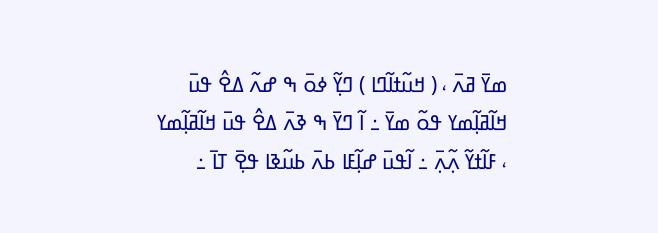ߘߌ߫ ߥߍ߫ ، ( ߞߎ߬ߙߊ߬ߣߊ ) ߣߌ߲߬ ߦߋ߫ ߒ ߝߍ߬ ߡߐ߮ ߟߎ߫ ߞߊ߬ߥߊ߲߬ߘߌ ߟߋ߬ ߘߌ߫ ߸ ߊ߬ ߣߌ߫ ߒ ߢߍ߫ ߡߐ߮ ߟߎ߫ ߞߊ߬ߥߊ߲߬ߘߌ ، ߓߊ߬ߙߌ߬ ߍ߲߬ߍ߲߫ ߸ ߊ߬ߟߎ߫ ߝߊ߲߬ߓߊ ߕߍ߫ ߕߎ߬ߢߊ ߟߐ߲߫ ߠߊ߫ ߸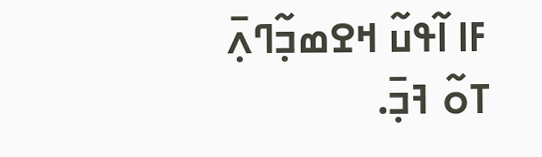ߓߊ ߊ߬ߟߎ߬ ߞߐߘߏ߲߬ߣߍ߲߫ ߠߋ߬ ߔߏ߲߫.